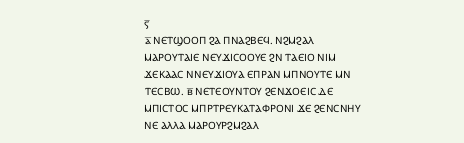ⲋ̅
ⲁ̅ ⲚⲈⲦϢⲞⲞⲠ ϨⲀ ⲠⲚⲀϨⲂⲈϤ. ⲚϨⲘϨⲀⲖ ⲘⲀⲢⲞⲨⲦⲀⲒⲈ ⲚⲈⲨϪⲒⲤⲞⲞⲨⲈ ϨⲚ ⲦⲀⲈⲒⲞ ⲚⲒⲘ ϪⲈⲔⲀⲀⲤ ⲚⲚⲈⲨϪⲒⲞⲨⲀ ⲈⲠⲢⲀⲚ ⲘⲠⲚⲞⲨⲦⲈ ⲘⲚ ⲦⲈⲤⲂⲰ. ⲃ̅ ⲚⲈⲦⲈⲞⲨⲚⲦⲞⲨ ϨⲈⲚϪⲞⲈⲒⲤ ⲆⲈ ⲘⲠⲒⲤⲦⲞⲤ ⲘⲠⲢⲦⲢⲈⲨⲔⲀⲦⲀⲪⲢⲞⲚⲒ ϪⲈ ϨⲈⲚⲤⲚⲎⲨ ⲚⲈ ⲀⲖⲖⲀ ⲘⲀⲢⲞⲨⲢϨⲘϨⲀⲖ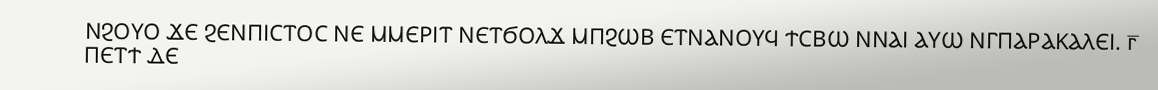ⲚϨⲞⲨⲞ ϪⲈ ϨⲈⲚⲠⲒⲤⲦⲞⲤ ⲚⲈ ⲘⲘⲈⲢⲒⲦ ⲚⲈⲦϬⲞⲖϪ ⲘⲠϨⲰⲂ ⲈⲦⲚⲀⲚⲞⲨϤ ϮⲤⲂⲰ ⲚⲚⲀⲒ ⲀⲨⲰ ⲚⲄⲠⲀⲢⲀⲔⲀⲖⲈⲒ. ⲅ̅ ⲠⲈⲦϮ ⲆⲈ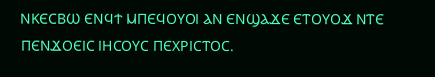ⲚⲔⲈⲤⲂⲰ ⲈⲚϤϮ ⲘⲠⲈϤⲞⲨⲞⲒ ⲀⲚ ⲈⲚϢⲀϪⲈ ⲈⲦⲞⲨⲞϪ ⲚⲦⲈ ⲠⲈⲚϪⲞⲈⲒⲤ ⲒⲎⲤⲞⲨⲤ ⲠⲈⲬⲢⲒⲤⲦⲞⲤ.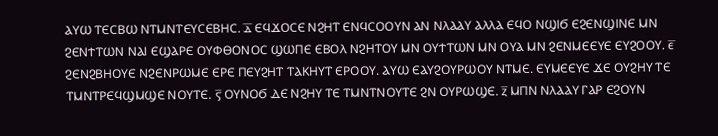ⲀⲨⲰ ⲦⲈⲤⲂⲰ ⲚⲦⲘⲚⲦⲈⲨⲤⲈⲂⲎⲤ. ⲇ̅ ⲈϤϪⲞⲤⲈ ⲚϨⲎⲦ ⲈⲚϤⲤⲞⲞⲨⲚ ⲀⲚ ⲚⲖⲀⲀⲨ ⲀⲖⲖⲀ ⲈϤⲞ ⲚϢⲒϬ ⲈϨⲈⲚϢⲒⲚⲈ ⲘⲚ ϨⲈⲚϮⲦⲰⲚ ⲚⲀⲒ ⲈϢⲀⲢⲈ ⲞⲨⲪⲐⲞⲚⲞⲤ ϢⲰⲠⲈ ⲈⲂⲞⲖ ⲚϨⲎⲦⲞⲨ ⲘⲚ ⲞⲨϮⲦⲰⲚ ⲘⲚ ⲞⲨⲀ ⲘⲚ ϨⲈⲚⲘⲈⲈⲨⲈ ⲈⲨϨⲞⲞⲨ. ⲉ̅ ϨⲈⲚϨⲂⲎⲞⲨⲈ ⲚϨⲈⲚⲢⲰⲘⲈ ⲈⲢⲈ ⲠⲈⲨϨⲎⲦ ⲦⲀⲔⲎⲨⲦ ⲈⲢⲞⲞⲨ. ⲀⲨⲰ ⲈⲀⲨϨⲞⲨⲢⲰⲞⲨ ⲚⲦⲘⲈ. ⲈⲨⲘⲈⲈⲨⲈ ϪⲈ ⲞⲨϨⲎⲨ ⲦⲈ ⲦⲘⲚⲦⲢⲈϤϢⲘϢⲈ ⲚⲞⲨⲦⲈ. ⲋ̅ ⲞⲨⲚⲞϬ ⲆⲈ ⲚϨⲎⲨ ⲦⲈ ⲦⲘⲚⲦⲚⲞⲨⲦⲈ ϨⲚ ⲞⲨⲢⲰϢⲈ. ⲍ̅ ⲘⲠⲚ ⲚⲖⲀⲀⲨ ⲄⲀⲢ ⲈϨⲞⲨⲚ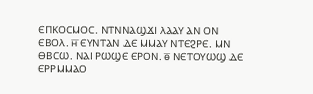ⲈⲠⲔⲞⲤⲘⲞⲤ. ⲚⲦⲚⲚⲀϢϪⲒ ⲖⲀⲀⲨ ⲀⲚ ⲞⲚ ⲈⲂⲞⲖ. ⲏ̅ ⲈⲨⲚⲦⲀⲚ ⲆⲈ ⲘⲘⲀⲨ ⲚⲦⲈϨⲢⲈ. ⲘⲚ ⲐⲂⲤⲰ. ⲚⲀⲒ ⲢⲰϢⲈ ⲈⲢⲞⲚ. ⲑ̅ ⲚⲈⲦⲞⲨⲰϢ ⲆⲈ ⲈⲢⲢⲘⲘⲀⲞ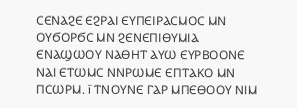ⲤⲈⲚⲀϨⲈ ⲈϨⲢⲀⲒ ⲈⲨⲠⲈⲒⲢⲀⲤⲘⲞⲤ ⲘⲚ ⲞⲨϬⲞⲢϬⲤ ⲘⲚ ϨⲈⲚⲈⲠⲒⲐⲨⲘⲒⲀ ⲈⲚⲀϢⲰⲞⲨ ⲚⲀⲐⲎⲦ ⲀⲨⲰ ⲈⲨⲢⲂⲞⲞⲚⲈ ⲚⲀⲒ ⲈⲦⲰⲘⲤ ⲚⲚⲢⲰⲘⲈ ⲈⲠⲦⲀⲔⲞ ⲘⲚ ⲠⲤⲰⲢⲘ. ⲓ̅ ⲦⲚⲞⲨⲚⲈ ⲄⲀⲢ ⲘⲠⲈⲐⲞⲞⲨ ⲚⲒⲘ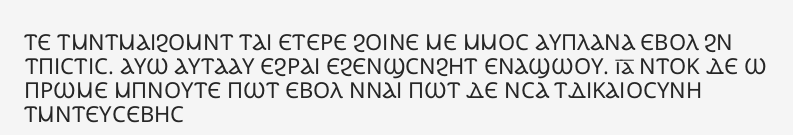ⲦⲈ ⲦⲘⲚⲦⲘⲀⲒϨⲞⲘⲚⲦ ⲦⲀⲒ ⲈⲦⲈⲢⲈ ϨⲞⲒⲚⲈ ⲘⲈ ⲘⲘⲞⲤ ⲀⲨⲠⲖⲀⲚⲀ ⲈⲂⲞⲖ ϨⲚ ⲦⲠⲒⲤⲦⲒⲤ. ⲀⲨⲰ ⲀⲨⲦⲀⲀⲨ ⲈϨⲢⲀⲒ ⲈϨⲈⲚϢⲤⲚϨⲎⲦ ⲈⲚⲀϢⲰⲞⲨ. ⲓ̅ⲁ̅ ⲚⲦⲞⲔ ⲆⲈ Ⲱ ⲠⲢⲰⲘⲈ ⲘⲠⲚⲞⲨⲦⲈ ⲠⲰⲦ ⲈⲂⲞⲖ ⲚⲚⲀⲒ ⲠⲰⲦ ⲆⲈ ⲚⲤⲀ ⲦⲆⲒⲔⲀⲒⲞⲤⲨⲚⲎ ⲦⲘⲚⲦⲈⲨⲤⲈⲂⲎⲤ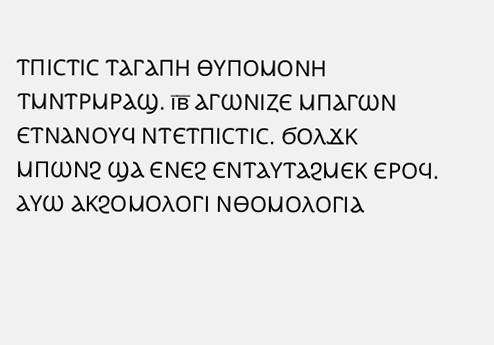ⲦⲠⲒⲤⲦⲒⲤ ⲦⲀⲄⲀⲠⲎ ⲐⲨⲠⲞⲘⲞⲚⲎ ⲦⲘⲚⲦⲢⲘⲢⲀϢ. ⲓ̅ⲃ̅ ⲀⲄⲰⲚⲒⲌⲈ ⲘⲠⲀⲄⲰⲚ ⲈⲦⲚⲀⲚⲞⲨϤ ⲚⲦⲈⲦⲠⲒⲤⲦⲒⲤ. ϬⲞⲖϪⲔ ⲘⲠⲰⲚϨ ϢⲀ ⲈⲚⲈϨ ⲈⲚⲦⲀⲨⲦⲀϨⲘⲈⲔ ⲈⲢⲞϤ. ⲀⲨⲰ ⲀⲔϨⲞⲘⲞⲖⲞⲄⲒ ⲚⲐⲞⲘⲞⲖⲞⲄⲒⲀ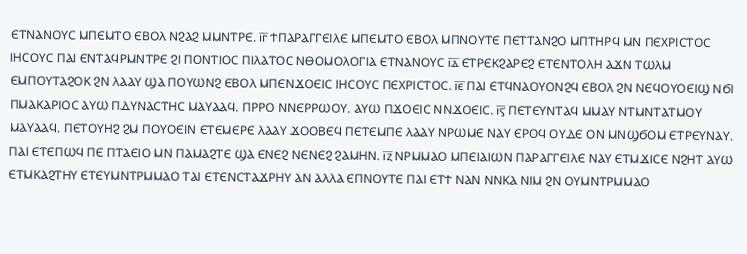ⲈⲦⲚⲀⲚⲞⲨⲤ ⲘⲠⲈⲘⲦⲞ ⲈⲂⲞⲖ ⲚϨⲀϨ ⲘⲘⲚⲦⲢⲈ. ⲓ̅ⲅ̅ ϮⲠⲀⲢⲀⲄⲄⲈⲒⲖⲈ ⲘⲠⲈⲘⲦⲞ ⲈⲂⲞⲖ ⲘⲠⲚⲞⲨⲦⲈ ⲠⲈⲦⲦⲀⲚϨⲞ ⲘⲠⲦⲎⲢϤ ⲘⲚ ⲠⲈⲬⲢⲒⲤⲦⲞⲤ ⲒⲎⲤⲞⲨⲤ ⲠⲀⲒ ⲈⲚⲦⲀϤⲢⲘⲚⲦⲢⲈ ϨⲒ ⲠⲞⲚⲦⲒⲞⲤ ⲠⲒⲖⲀⲦⲞⲤ ⲚⲐⲞⲘⲞⲖⲞⲄⲒⲀ ⲈⲦⲚⲀⲚⲞⲨⲤ ⲓ̅ⲇ̅ ⲈⲦⲢⲈⲔϨⲀⲢⲈϨ ⲈⲦⲈⲚⲦⲞⲖⲎ ⲀϪⲚ ⲦⲰⲖⲘ ⲈⲘⲠⲞⲨⲦⲀϨⲞⲔ ϨⲚ ⲖⲀⲀⲨ ϢⲀ ⲠⲞⲨⲰⲚϨ ⲈⲂⲞⲖ ⲘⲠⲈⲚϪⲞⲈⲒⲤ ⲒⲎⲤⲞⲨⲤ ⲠⲈⲬⲢⲒⲤⲦⲞⲤ. ⲓ̅ⲉ̅ ⲠⲀⲒ ⲈⲦϤⲚⲀⲞⲨⲞⲚϨϤ ⲈⲂⲞⲖ ϨⲚ ⲚⲈϤⲞⲨⲞⲈⲒϢ ⲚϬⲒ ⲠⲘⲀⲔⲀⲢⲒⲞⲤ ⲀⲨⲰ ⲠⲆⲨⲚⲀⲤⲦⲎⲤ ⲘⲀⲨⲀⲀϤ. ⲠⲢⲢⲞ ⲚⲚⲈⲢⲢⲰⲞⲨ. ⲀⲨⲰ ⲠϪⲞⲈⲒⲤ ⲚⲚϪⲞⲈⲒⲤ. ⲓ̅ⲋ̅ ⲠⲈⲦⲈⲨⲚⲦⲀϤ ⲘⲘⲀⲨ ⲚⲦⲘⲚⲦⲀⲦⲘⲞⲨ ⲘⲀⲨⲀⲀϤ. ⲠⲈⲦⲞⲨⲎϨ ϨⲘ ⲠⲞⲨⲞⲈⲒⲚ ⲈⲦⲈⲘⲈⲢⲈ ⲖⲀⲀⲨ ϪⲞⲞⲂⲈϤ ⲠⲈⲦⲈⲘⲠⲈ ⲖⲀⲀⲨ ⲚⲢⲰⲘⲈ ⲚⲀⲨ ⲈⲢⲞϤ ⲞⲨⲆⲈ ⲞⲚ ⲘⲚϢϬⲞⲘ ⲈⲦⲢⲈⲨⲚⲀⲨ. ⲠⲀⲒ ⲈⲦⲈⲠⲰϤ ⲠⲈ ⲠⲦⲀⲈⲒⲞ ⲘⲚ ⲠⲀⲘⲀϨⲦⲈ ϢⲀ ⲈⲚⲈϨ ⲚⲈⲚⲈϨ ϨⲀⲘⲎⲚ. ⲓ̅ⲍ̅ ⲚⲢⲘⲘⲀⲞ ⲘⲠⲈⲒⲀⲒⲰⲚ ⲠⲀⲢⲀⲄⲄⲈⲒⲖⲈ ⲚⲀⲨ ⲈⲦⲘϪⲒⲤⲈ ⲚϨⲎⲦ ⲀⲨⲰ ⲈⲦⲘⲔⲀϨⲦⲎⲨ ⲈⲦⲈⲨⲘⲚⲦⲢⲘⲘⲀⲞ ⲦⲀⲒ ⲈⲦⲈⲚⲤⲦⲀϪⲢⲎⲨ ⲀⲚ ⲀⲖⲖⲀ ⲈⲠⲚⲞⲨⲦⲈ ⲠⲀⲒ ⲈⲦϮ ⲚⲀⲚ ⲚⲚⲔⲀ ⲚⲒⲘ ϨⲚ ⲞⲨⲘⲚⲦⲢⲘⲘⲀⲞ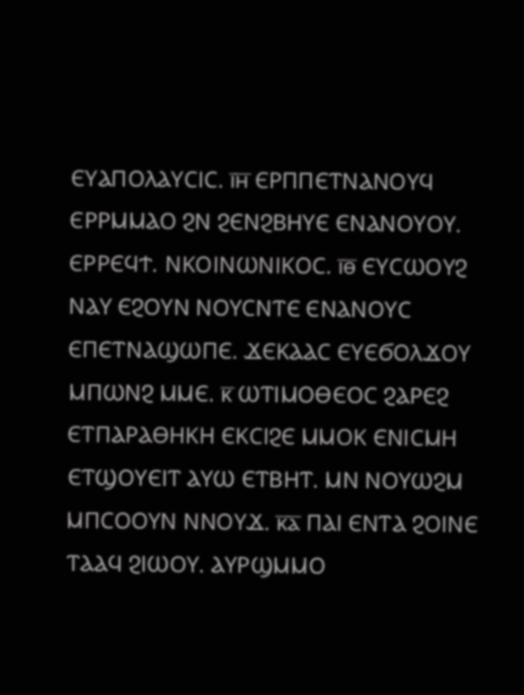ⲈⲨⲀⲠⲞⲖⲀⲨⲤⲒⲤ. ⲓ̅ⲏ̅ ⲈⲢⲠⲠⲈⲦⲚⲀⲚⲞⲨϤ ⲈⲢⲢⲘⲘⲀⲞ ϨⲚ ϨⲈⲚϨⲂⲎⲨⲈ ⲈⲚⲀⲚⲞⲨⲞⲨ. ⲈⲢⲢⲈϤϮ. ⲚⲔⲞⲒⲚⲰⲚⲒⲔⲞⲤ. ⲓ̅ⲑ̅ ⲈⲨⲤⲰⲞⲨϨ ⲚⲀⲨ ⲈϨⲞⲨⲚ ⲚⲞⲨⲤⲚⲦⲈ ⲈⲚⲀⲚⲞⲨⲤ ⲈⲠⲈⲦⲚⲀϢⲰⲠⲈ. ϪⲈⲔⲀⲀⲤ ⲈⲨⲈϬⲞⲖϪⲞⲨ ⲘⲠⲰⲚϨ ⲘⲘⲈ. ⲕ̅ ⲰⲦⲒⲘⲞⲐⲈⲞⲤ ϨⲀⲢⲈϨ ⲈⲦⲠⲀⲢⲀⲐⲎⲔⲎ ⲈⲔⲤⲒϨⲈ ⲘⲘⲞⲔ ⲈⲚⲒⲤⲘⲎ ⲈⲦϢⲞⲨⲈⲒⲦ ⲀⲨⲰ ⲈⲦⲂⲎⲦ. ⲘⲚ ⲚⲞⲨⲰϨⲘ ⲘⲠⲤⲞⲞⲨⲚ ⲚⲚⲞⲨϪ. ⲕ̅ⲁ̅ ⲠⲀⲒ ⲈⲚⲦⲀ ϨⲞⲒⲚⲈ ⲦⲀⲀϤ ϨⲒⲰⲞⲨ. ⲀⲨⲢϢⲘⲘⲞ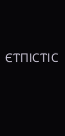ⲈⲦⲠⲒⲤⲦⲒⲤ